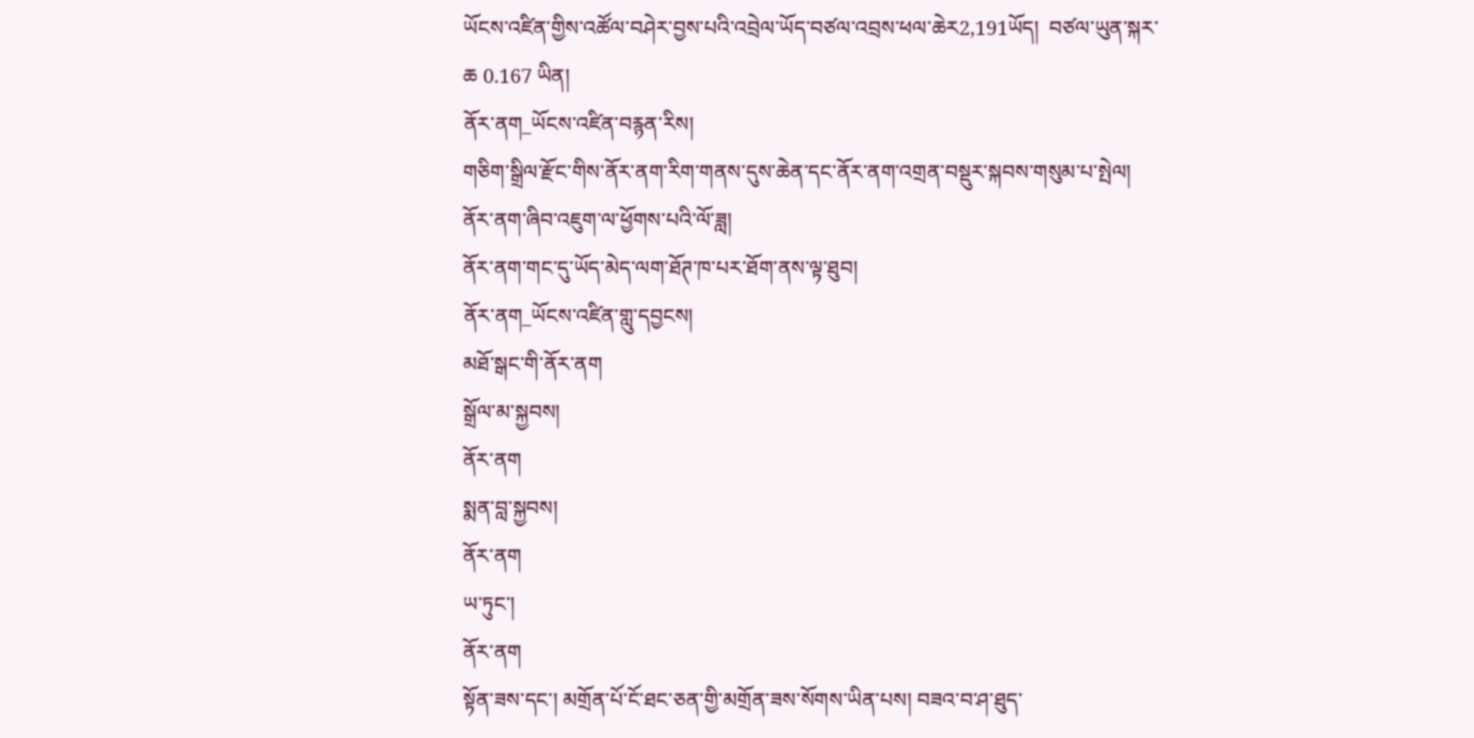ཡོངས་འཛིན་གྱིས་འཚོལ་བཤེར་བྱས་པའི་འབྲེལ་ཡོད་བཙལ་འབྲས་ཕལ་ཆེར2,191ཡོད།  བཙལ་ཡུན་སྐར་ཆ 0.167 ཡིན།
ནོར་ནག_ཡོངས་འཛིན་བརྙན་རིས།
གཅིག་སྒྲིལ་རྫོང་གིས་ནོར་ནག་རིག་གནས་དུས་ཆེན་དང་ནོར་ནག་འགྲན་བསྡུར་སྐབས་གསུམ་པ་སྤེལ།
ནོར་ནག་ཞིབ་འཇུག་ལ་ཕྱོགས་པའི་ལོ་ཟླ།
ནོར་ནག་གང་དུ་ཡོད་མེད་ལག་ཐོཊ་ཁ་པར་ཐོག་ནས་ལྟ་ཐུབ།
ནོར་ནག_ཡོངས་འཛིན་གླུ་དབྱངས།
མཐོ་སྒང་གི་ནོར་ནག
སྒྲོལ་མ་སྐྱབས།
ནོར་ནག
སྨན་བླ་སྐྱབས།
ནོར་ནག
ཡ་ཏུང་།
ནོར་ནག
སྟོན་ཟས་དང་། མགྲོན་པོ་ངོ་ཐང་ཅན་གྱི་མགྲོན་ཟས་སོགས་ཡིན་པས། བཟའ་བ་ཤ་ཐུད་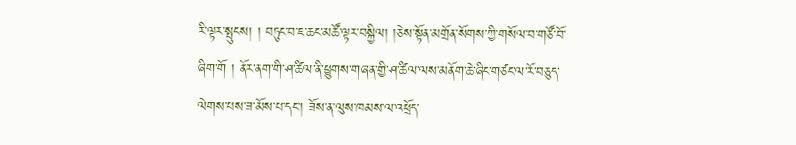རི་ལྟར་སྤུངས། ། བཏུང་བ་ཇ་ཆང་མཚོ་ལྟར་བསྐྱིལ། །ཅེས་སྟོན་མགྲོན་སོགས་ཀྱི་གསོལ་བ་གཙོ་བོ་ཞིག་གོ ། ནོར་ནག་གི་ཤ་ཚིལ་ནི་ཕྱུགས་གཞན་གྱི་ཤ་ཚིལ་ལས་མནོག་ཆེ་ཞིང་གཙང་ལ་རོ་བཅུད་ལེགས་པས་ཟ་མོས་པ་དང་། ཟོས་ན་ལུས་ཁམས་ལ་འཕྲོད་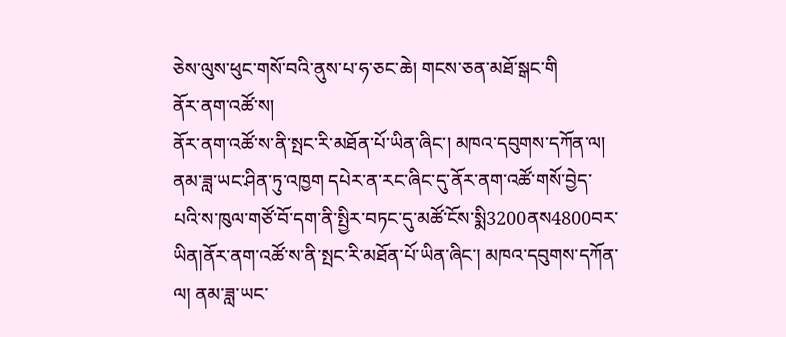ཅེས་ལུས་ཕུང་གསོ་བའི་ནུས་པ་ཧ་ཅང་ཆེ། གངས་ཅན་མཐོ་སྒང་གི
ནོར་ནག་འཚོ་ས།
ནོར་ནག་འཚོ་ས་ནི་སྤང་རི་མཐོན་པོ་ཡིན་ཞིང་། མཁའ་དབུགས་དཀོན་ལ། ནམ་ཟླ་ཡང་ཤིན་ཏུ་འཁྱག དཔེར་ན་རང་ཞིང་དུ་ནོར་ནག་འཚོ་གསོ་བྱེད་པའི་ས་ཁུལ་གཙོ་བོ་དག་ནི་སྤྱིར་བཏང་དུ་མཚོ་ངོས་སྨི3200ནས4800བར་ཡིན།ནོར་ནག་འཚོ་ས་ནི་སྤང་རི་མཐོན་པོ་ཡིན་ཞིང་། མཁའ་དབུགས་དཀོན་ལ། ནམ་ཟླ་ཡང་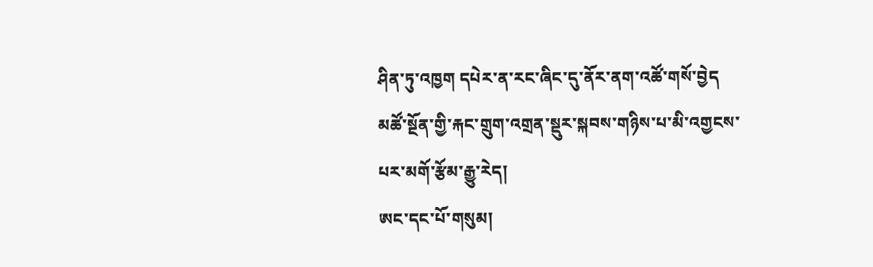ཤིན་ཏུ་འཁྱག དཔེར་ན་རང་ཞིང་དུ་ནོར་ནག་འཚོ་གསོ་བྱེད
མཚོ་སྔོན་གྱི་རྐང་གྲུག་འགྲན་སྡུར་སྐབས་གཉིས་པ་མི་འགྱངས་པར་མགོ་རྩོམ་རྒྱུ་རེད།
ཨང་དང་པོ་གསུམ།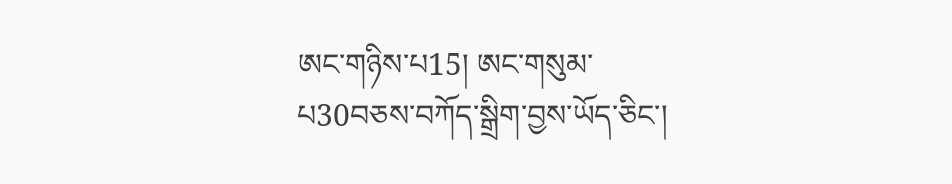ཨང་གཉིས་པ15། ཨང་གསུམ་པ30བཅས་བཀོད་སྒྲིག་བྱས་ཡོད་ཅིང་།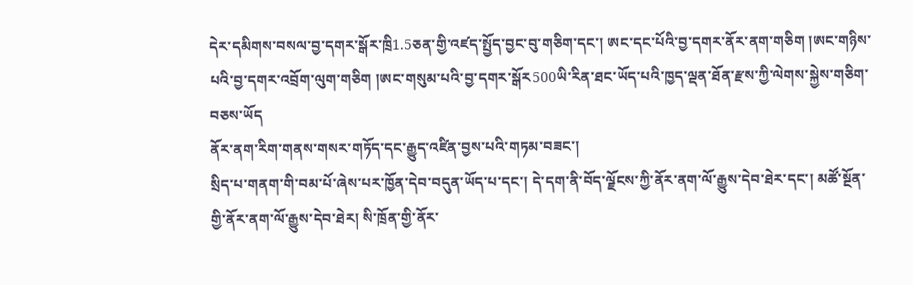དེར་དམིགས་བསལ་བྱ་དགར་སྒོར་ཁྲི1.5ཅན་གྱི་འཛད་སྤྱོད་བྱང་བུ་གཅིག་དང་། ཨང་དང་པོའི་བྱ་དགར་ནོར་ནག་གཅིག །ཨང་གཉིས་པའི་བྱ་དགར་འབྲོག་ལུག་གཅིག །ཨང་གསུམ་པའི་བྱ་དགར་སྒོར500ཡི་རིན་ཐང་ཡོད་པའི་ཁྱད་ལྡན་ཐོན་རྫས་ཀྱི་ལེགས་སྐྱེས་གཅིག་བཅས་ཡོད
ནོར་ནག་རིག་གནས་གསར་གཏོད་དང་རྒྱུད་འཛིན་བྱས་པའི་གཏམ་བཟང་།
སྲིད་པ་གནག་གི་བམ་པོ་ཞེས་པར་ཁྱོན་དེབ་བདུན་ཡོད་པ་དང་། དེ་དག་ནི་བོད་ལྗོངས་ཀྱི་ནོར་ནག་ལོ་རྒྱུས་དེབ་ཐེར་དང་། མཚོ་སྔོན་གྱི་ནོར་ནག་ལོ་རྒྱུས་དེབ་ཐེར། སི་ཁྲོན་གྱི་ནོར་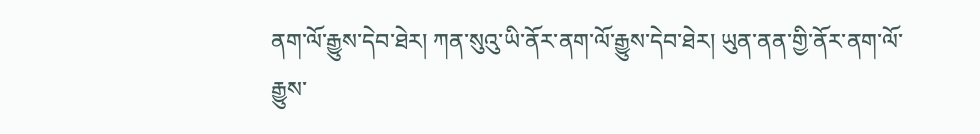ནག་ལོ་རྒྱུས་དེབ་ཐེར། ཀན་སུའུ་ཡི་ནོར་ནག་ལོ་རྒྱུས་དེབ་ཐེར། ཡུན་ནན་གྱི་ནོར་ནག་ལོ་རྒྱུས་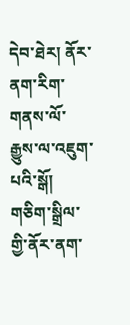དེབ་ཐེར། ནོར་ནག་རིག་གནས་ལོ་རྒྱུས་ལ་འཇུག་པའི་སྒོ། གཅིག་སྒྲིལ་གྱི་ནོར་ནག་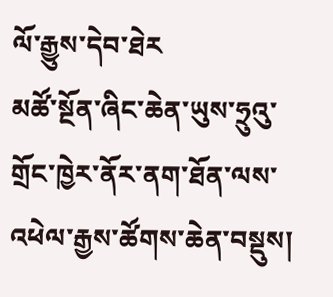ལོ་རྒྱུས་དེབ་ཐེར
མཚོ་སྔོན་ཞིང་ཆེན་ཡུས་ཧྲུའུ་གྲོང་ཁྱེར་ནོར་ནག་ཐོན་ལས་འཕེལ་རྒྱས་ཚོགས་ཆེན་བསྡུས།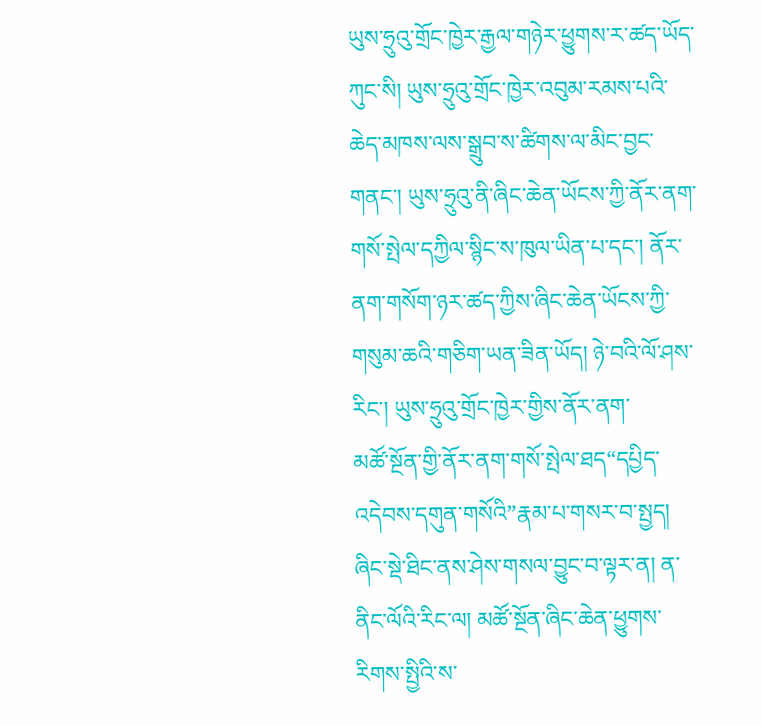ཡུས་ཧྲུའུ་གྲོང་ཁྱེར་རྒྱལ་གཉེར་ཕྱུགས་ར་ཚད་ཡོད་ཀུང་སི། ཡུས་ཧྲུའུ་གྲོང་ཁྱེར་འབུམ་རམས་པའི་ཆེད་མཁས་ལས་སྒྲུབ་ས་ཚིགས་ལ་མིང་བྱང་གནང་། ཡུས་ཧྲུའུ་ནི་ཞིང་ཆེན་ཡོངས་ཀྱི་ནོར་ནག་གསོ་སྤེལ་དཀྱིལ་སྙིང་ས་ཁུལ་ཡིན་པ་དང་། ནོར་ནག་གསོག་ཉར་ཚད་ཀྱིས་ཞིང་ཆེན་ཡོངས་ཀྱི་གསུམ་ཆའི་གཅིག་ཡན་ཟིན་ཡོད། ཉེ་བའི་ལོ་ཤས་རིང་། ཡུས་ཧྲུའུ་གྲོང་ཁྱེར་གྱིས་ནོར་ནག་
མཚོ་སྔོན་གྱི་ནོར་ནག་གསོ་སྤེལ་ཐད“དཔྱིད་འདེབས་དགུན་གསོའི”རྣམ་པ་གསར་བ་སྤྱད།
ཞིང་སྡེ་ཐིང་ནས་ཤེས་གསལ་བྱུང་བ་ལྟར་ན། ན་ནིང་ལོའི་རིང་ལ། མཚོ་སྔོན་ཞིང་ཆེན་ཕྱུགས་རིགས་སྤྱིའི་ས་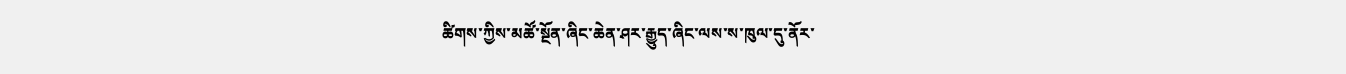ཚིགས་ཀྱིས་མཚོ་སྔོན་ཞིང་ཆེན་ཤར་རྒྱུད་ཞིང་ལས་ས་ཁུལ་དུ་ནོར་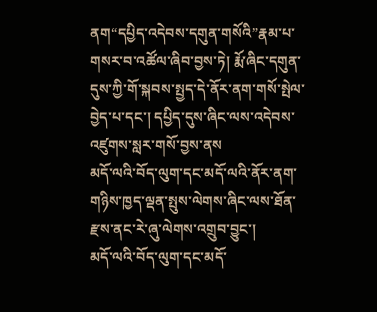ནག“དཔྱིད་འདེབས་དགུན་གསོའི”རྣམ་པ་གསར་བ་འཚོལ་ཞིབ་བྱས་ཏེ། རྨོ་ཞིང་དགུན་དུས་ཀྱི་གོ་སྐབས་སྤྱད་དེ་ནོར་ནག་གསོ་སྤེལ་བྱེད་པ་དང་། དཔྱིད་དུས་ཞིང་ལས་འདེབས་འཛུགས་སླར་གསོ་བྱས་ནས
མདོ་ལའི་བོད་ལུག་དང་མདོ་ལའི་ནོར་ནག་གཉིས་ཁྱད་ལྡན་སྤུས་ལེགས་ཞིང་ལས་ཐོན་རྫས་ནང་རེ་ཞུ་ལེགས་འགྲུབ་བྱུང་།
མདོ་ལའི་བོད་ལུག་དང་མདོ་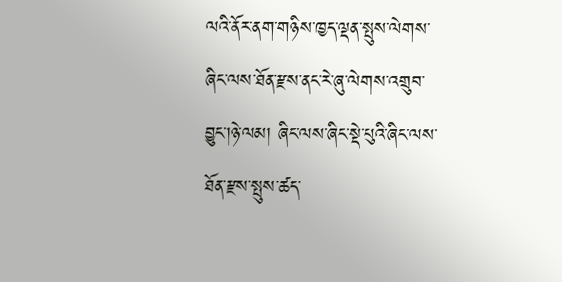ལའི་ནོར་ནག་གཉིས་ཁྱད་ལྡན་སྤུས་ལེགས་ཞིང་ལས་ཐོན་རྫས་ནང་རེ་ཞུ་ལེགས་འགྲུབ་བྱུང་།ཉེ་ལམ། ཞིང་ལས་ཞིང་སྡེ་པུའི་ཞིང་ལས་ཐོན་རྫས་སྤུས་ཚད་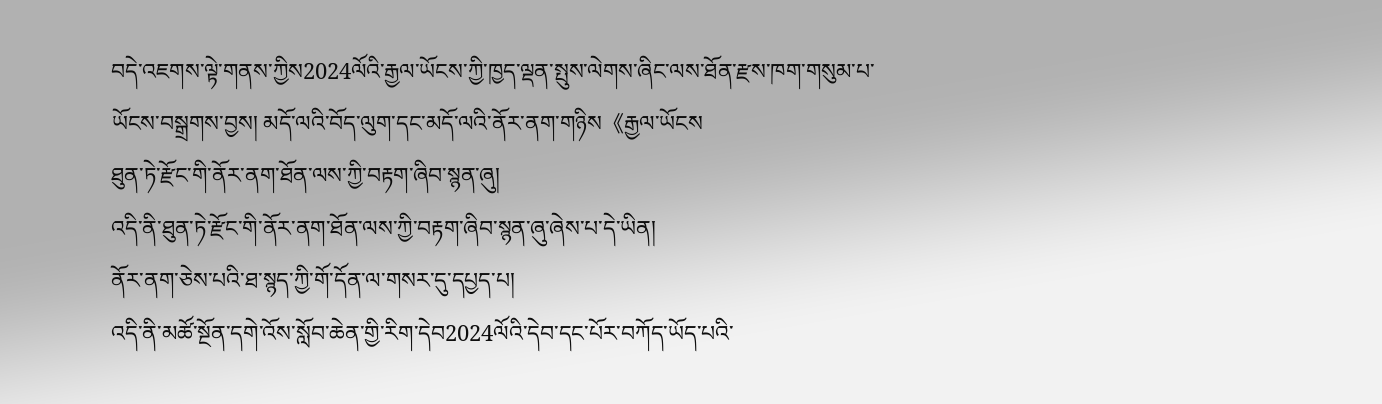བདེ་འཇགས་ལྟེ་གནས་ཀྱིས2024ལོའི་རྒྱལ་ཡོངས་ཀྱི་ཁྱད་ལྡན་སྤུས་ལེགས་ཞིང་ལས་ཐོན་རྫས་ཁག་གསུམ་པ་ཡོངས་བསྒྲགས་བྱས། མདོ་ལའི་བོད་ལུག་དང་མདོ་ལའི་ནོར་ནག་གཉིས《རྒྱལ་ཡོངས
ཐུན་ཏེ་རྫོང་གི་ནོར་ནག་ཐོན་ལས་ཀྱི་བརྟག་ཞིབ་སྙན་ཞུ།
འདི་ནི་ཐུན་ཏེ་རྫོང་གི་ནོར་ནག་ཐོན་ལས་ཀྱི་བརྟག་ཞིབ་སྙན་ཞུ་ཞེས་པ་དེ་ཡིན།
ནོར་ནག་ཅེས་པའི་ཐ་སྙད་ཀྱི་གོ་དོན་ལ་གསར་དུ་དཔྱད་པ།
འདི་ནི་མཚོ་སྔོན་དགེ་འོས་སློབ་ཆེན་གྱི་རིག་དེབ2024ལོའི་དེབ་དང་པོར་བཀོད་ཡོད་པའི་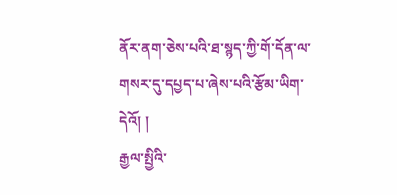ནོར་ནག་ཅེས་པའི་ཐ་སྙད་ཀྱི་གོ་དོན་ལ་གསར་དུ་དཔྱད་པ་ཞེས་པའི་རྩོམ་ཡིག་དེའོ། །
རྒྱལ་སྤྱིའི་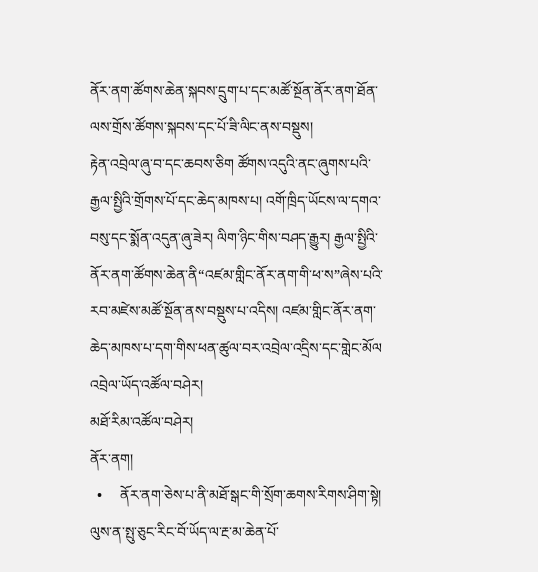ནོར་ནག་ཚོགས་ཆེན་སྐབས་དྲུག་པ་དང་མཚོ་སྔོན་ནོར་ནག་ཐོན་ལས་གྲོས་ཚོགས་སྐབས་དང་པོ་ཟི་ལིང་ནས་བསྡུས།
རྟེན་འབྲེལ་ཞུ་བ་དང་ཆབས་ཅིག ཚོགས་འདུའི་ནང་ཞུགས་པའི་རྒྱལ་སྤྱིའི་གྲོགས་པོ་དང་ཆེད་མཁས་པ། འགོ་ཁྲིད་ཡོངས་ལ་དགའ་བསུ་དང་སྨོན་འདུན་ཞུ་ཟེར། ལིག་ཉིང་གིས་བཤད་རྒྱུར། རྒྱལ་སྤྱིའི་ནོར་ནག་ཚོགས་ཆེན་ནི“འཛམ་གླིང་ནོར་ནག་གི་ཕ་ས”ཞེས་པའི་རབ་མཛེས་མཚོ་སྔོན་ནས་བསྡུས་པ་འདིས། འཛམ་གླིང་ནོར་ནག་ཆེད་མཁས་པ་དག་གིས་ཕན་ཚུལ་བར་འབྲེལ་འདྲིས་དང་གླེང་མོལ
འབྲེལ་ཡོད་འཚོལ་བཤེར།
མཐོ་རིམ་འཚོལ་བཤེར།
ནོར་ནག།
  •     ནོར་ནག་ཅེས་པ་ནི་མཐོ་སྒང་གི་སྲོག་ཆགས་རིགས་ཤིག་སྟེ། ལུས་ན་སྤུ་ཅུང་རིང་བོ་ཡོད་ལ་རྔ་མ་ཆེན་པོ་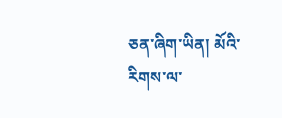ཅན་ཞིག་ཡིན། མོའི་རིགས་ལ་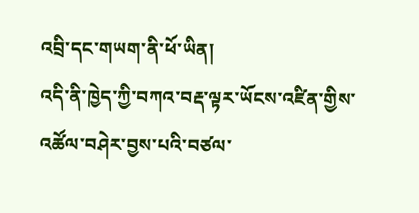འབྲི་དང་གཡག་ནི་ཕོ་ཡིན།
འདི་ནི་ཁྱེད་ཀྱི་བཀའ་བརྡ་ལྟར་ཡོངས་འཛིན་གྱིས་འཚོལ་བཤེར་བྱས་པའི་བཙལ་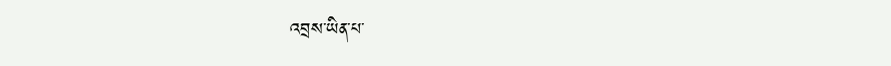འབྲས་ཡིན་པ་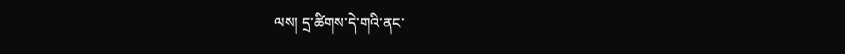ལས། དྲ་ཚིགས་དེ་གའི་ནང་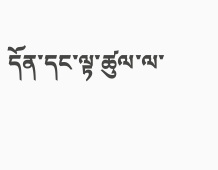དོན་དང་ལྟ་ཚུལ་ལ་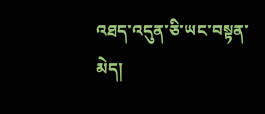འཐད་འདུན་ཅི་ཡང་བསྟན་མེད།